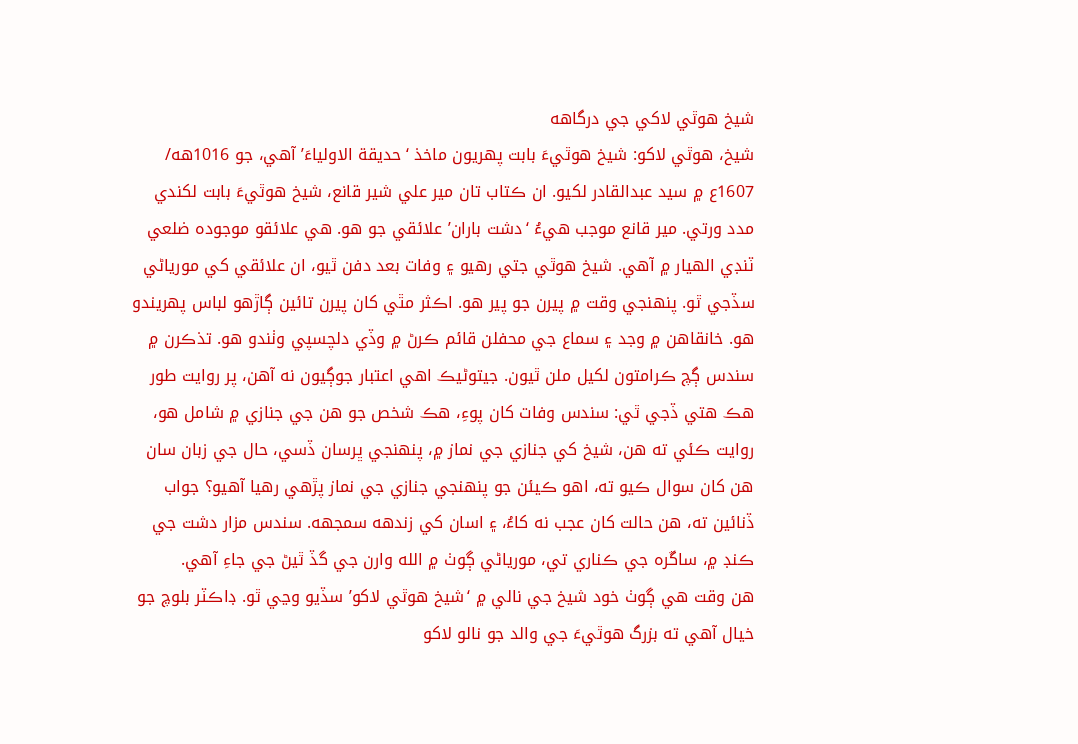شيخ هوٿي لاکي جي درگاهه
شيخ، هوٿي لاکو: شيخ هوٿيءَ بابت پهريون ماخذ ‘حديقة الاولياءَ’ آهي، جو 1016هه/ 1607ع ۾ سيد عبدالقادر لکيو. ان ڪتاب تان مير علي شير قانع، شيخ هوٿيءَ بابت لکندي مدد ورتي. مير قانع موجب هيءُ ‘دشت باران’ علائقي جو هو. هي علائقو موجوده ضلعي ٽنڊي الهيار ۾ آهي. شيخ هوٿي جتي رهيو ۽ وفات بعد دفن ٿيو، ان علائقي کي مورياڻي سڏجي ٿو. پنهنجي وقت ۾ پيرن جو پير هو. اڪثر مٿي کان پيرن تائين ڳاڙهو لباس پهريندو هو. خانقاهن ۾ وجد ۽ سماع جي محفلن قائم ڪرڻ ۾ وڏي دلچسپي وٺندو هو. تذڪرن ۾ سندس ڳچ ڪرامتون لکيل ملن ٿيون. جيتوڻيڪ اهي اعتبار جوڳيون نه آهن، پر روايت طور هڪ هتي ڏجي ٿي: سندس وفات کان پوءِ، هڪ شخص جو هن جي جنازي ۾ شامل هو، روايت ڪئي ته هن، شيخ کي جنازي جي نماز ۾، پنهنجي ڀرسان ڏسي، حال جي زبان سان هن کان سوال ڪيو ته، اهو ڪيئن جو پنهنجي جنازي جي نماز پڙهي رهيا آهيو؟ جواب ڏنائين ته، هن حالت کان عجب نه کاءُ، ۽ اسان کي زندهه سمجهه. سندس مزار دشت جي ڪنڊ ۾، ساڱره جي ڪناري تي، مورياڻي ڳوٺ ۾ الله وارن جي گڏ ٿيڻ جي جاءِ آهي.
هن وقت هي ڳوٺ خود شيخ جي نالي ۾ ‘شيخ هوٿي لاکو’ سڏيو وڃي ٿو. ڊاڪٽر بلوچ جو خيال آهي ته بزرگ هوٿيءَ جي والد جو نالو لاکو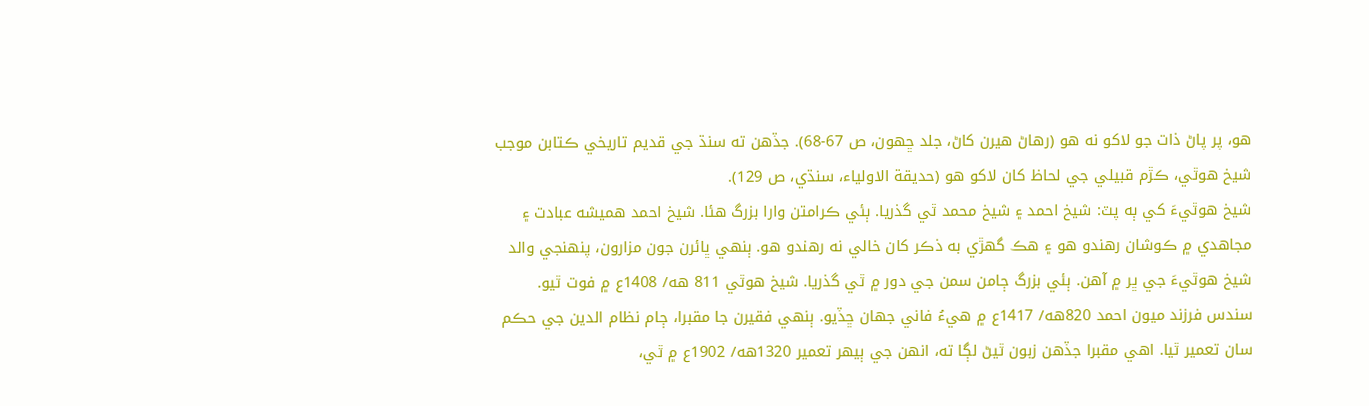هو، پر پاڻ ذات جو لاکو نه هو (رهاڻ هيرن کاڻ، جلد ڇهون، ص 67-68). جڏهن ته سنڌ جي قديم تاريخي ڪتابن موجب شيخ هوٿي، ڪڙم قبيلي جي لحاظ کان لاکو هو (حديقة الاولياء، سنڌي، ص 129).
شيخ هوٿيءَ کي ٻه پٽ: شيخ احمد ۽ شيخ محمد ٿي گذريا. ٻئي ڪرامتن وارا بزرگ هئا. شيخ احمد هميشه عبادت ۽ مجاهدي ۾ ڪوشان رهندو هو ۽ هڪ گهڙي به ذڪر کان خالي نه رهندو هو. ٻنهي ڀائرن جون مزارون، پنهنجي والد شيخ هوٿيءَ جي ڀر ۾ آهن. ٻئي بزرگ ڄامن سمن جي دور ۾ ٿي گذريا. شيخ هوٿي 811 هه/ 1408ع ۾ فوت ٿيو. سندس فرزند ميون احمد 820هه/ 1417ع ۾ هيءُ فاني جهان ڇڏيو. ٻنهي فقيرن جا مقبرا، ڄام نظام الدين جي حڪم سان تعمير ٿيا. اهي مقبرا جڏهن زبون ٿيڻ لڳا ته، انهن جي ٻيهر تعمير 1320هه/ 1902ع ۾ ٿي،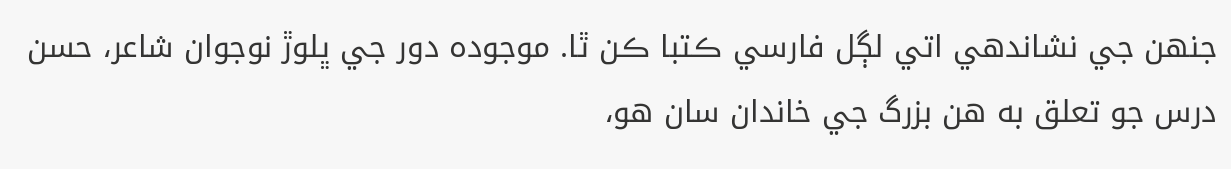جنهن جي نشاندهي اتي لڳل فارسي ڪتبا ڪن ٿا. موجوده دور جي ڀلوڙ نوجوان شاعر، حسن درس جو تعلق به هن بزرگ جي خاندان سان هو،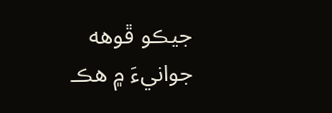جيڪو ڦوهه جوانيءَ ۾ هڪ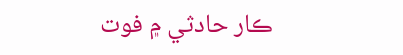ڪار حادثي ۾ فوت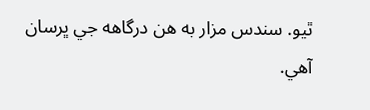ٿيو. سندس مزار به هن درگاهه جي ڀرسان آهي.